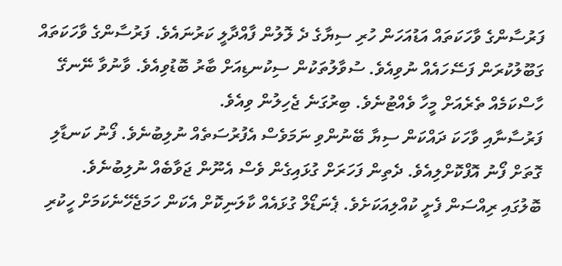ފަރުސާންގެ ވާހަކަތައް އަޑުއަހަން ހުރި ސިޔާގެ ދެ ލޮލުން ފާއްދާލީ ކަރުނައެވެ. ފަރުސާންގެ ވާހަކަތައް ގަބޫލުކުރަން ފަސޭހައެއް ނުވިއެވެ. ސުވާލުތަކުން ސިކުނޑިއަށް ބާރު ބޮޑުވިއެވެ. ވާނުވާ ނޭނގޭ ހާސްކަމެއް ތެރެއަށް މީހާ ވެއްޓުނެވެ. ބިރުގަނެ ޖެހިލުން ވިއެވެ.
ފަރުސާނާއި ވާހަކަ ދައްކަން ސިޔާ ބޭނުންވި ނަމަވެސް އެފުރުސަތެއް ނުލިބުނެވެ. ފޯނު ކަނޑާލި ގޮތަށް ފޯނު އޮފްކޮށްލިއެވެ. ދެތިން ފަހަރަށް ގުޅައިގެން ވެސް އެނޫން ޖަވާބެއް ނުލިބުނެވެ.
ބޮލުގައި ރިއްސަން ފެށީ ކުއްލިއަކަށެވެ. ޕެނަޑޯލް ގުޅައެއް ކާލަނިކޮށް އެކަން ހަމަޖެހޭނެކަމަށް ހީކުރި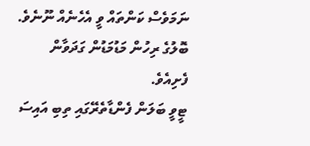ނަމަވެސް ކަންތައް ވީ އެހެނެއް ނޫނެވެ. ބޮލުގެ ރިހުން މަޑުމަޑުން ގަދަވާން ފެށިއެވެ.
ޓީވީ ބަލަން ފެންޑާތެރޭގައި ތިބި އައިސަ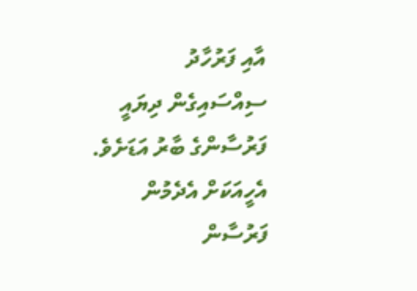އާއި ފަރުހާދު ސިއްސައިގެން ދިޔައީ ފަރުސާންގެ ބާރު އަޑަށެވެ. އެހީއަކަށް އެދެމުން ފަރުސާން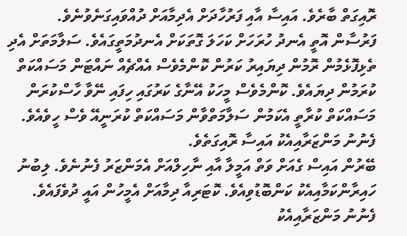ރޮއިގަތް ބާރެވެ. އައިސާ އާއި ފަރުހާދަށް އެދިމާއަށް ދުއްވައިގަނެވުނެވެ.
ފަރުސާން އޮތީ އެނދު ހުރަހަށް ކަހަލަ ގޮތަކަށް އެނދުމަތީގައެވެ. ސަލާމަތަށް އެދި ތެޅިފޮޅެމުން ރޮމުން ދިޔައިރު ކަރުން ކޮންމެވެސް އެއްޗެއް ނައްޓަން މަސައްކަތް ކުރަމުން ދިޔައެވެ. ކޮންމެވެސް މީހަކު އޭނާގެ ކަރުގައި ހިފައި ނޭވާ ހާސްކުރަން މަސައްކަތް ކުރާތީ އެކަމުން ސަލާމަތްވާން މަސައްކަތް ކުރަނީއޭ ވެސް ހީވެއެވެ.
ފެނުނު މަންޒަރާއިއެކު އައިސާ ރޮއިގަތެވެ.
ބޭރުން އައިސް ގެއަށް ވަތް އަމީލާ އާއި ނާހިލްއަށް އެމަންޒަރު ފެނުނެވެ. ލިބުނު ހައިރާންކަމާއިއެކު ކަންބޮޑުވިއެވެ. ކޮޓަރިއާ ދިމާއަށް އެމީހުން އައީ ދުވެފައެވެ.
ފެނުނު މަންޒަރާއިއެކު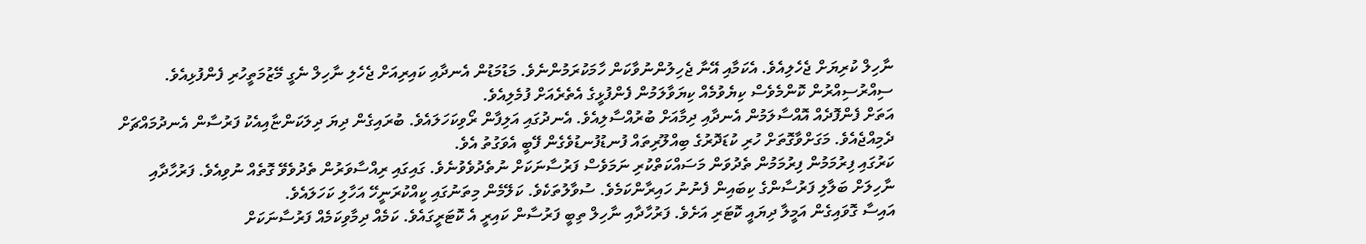ނާހިލް ކުރިޔަށް ޖެހެލިއެވެ. އެކަމާއި އޭނާ ޖެހިލުންނުވާކަން ހާމަކުރަމުންނެވެ. މަޑުމަޑުން އެނދާއި ކައިރިއަށް ޖެހެލި ނާހިލް ނެގީ މޭޒުމަތީހުރި ފެންފުޅިއެވެ. ސިއްރުސިއްރުން ކޮންމެވެސް ކިޔެވުމެއް ކިޔަވާލަމުން ފެންފުޅީގެ އެތެރެއަށް ފުމެލިއެވެ.
އަތަށް ފެންފޮދެއް އޮއްސާލަމުން އެނދާއި ދިމާއަށް ބުރުއްސާލިއެވެ. އެނދުގައި އަލިފާން ރޯވިކަހަލައެވެ. ބުރައިގެން ދިޔަ ދިލަކަންޏާއިއެކު ފަރުސާން އެނދުމައްޗަށް ދެމިއްޖެއެވެ. މަގަށްވާގޮތަށް ހުރި ކުޑަދޮރުގެ ބިއްލޫރިތައް ފުނޑުފުނޑުވެގެން ފޭބީ އެވަގުތު އެވެ.
ކަރުގައި ފިރުމަމުން ފިރުމަމުން ތެދުވަން މަސައްކަތްކުރި ނަމަވެސް ފަރުސާނަކަށް ނުތެދުވެވުނެވެ. ގައިގައި ރިއްސާވަރުން ތެދުވެވޭ ގޮތެއް ނުވިއެވެ. ފަރުހާދާއި ނާހިލަށް ބަލާލި ފަރުސާންގެ ކިބައިން ފެނުނު ހައިރާންކަމެވެ. ސުވާލުތަކެވެ. ކަލޭމެން މިތަނުގައި ކީއްކުރަނީހޭ އަހާލި ކަހަލައެވެ.
އައިސާ ގޮވައިގެން އަމީލާ ދިޔައީ ކޮޓަރި އަށެވެ. ފަރުހާދާއި ނާހިލް ތިބީ ފަރުސާން ކައިރީ އެ ކޮޓަރީގައެވެ. ކަމެއް ދިމާވިކަމެއް ފަރުސާނަކަށް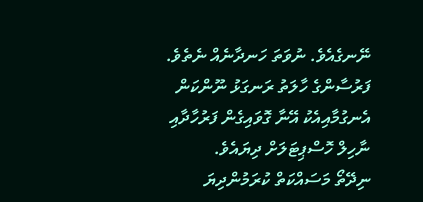ނޭނގެއެވެ. ނުވަތަ ހަނދާނެއް ނެތެވެ.
ފަރުސާންގެ ހާލަތު ރަނގަޅު ނޫންކަން އެނގުމާއިއެކު އޭނާ ގޮވައިގެން ފަރުހާދާއި ނާހިލް ހޮސްޕިޓަލަށް ދިޔައެވެ.
ނިދޭތޯ މަސައްކަތް ކުރަމުންދިޔަ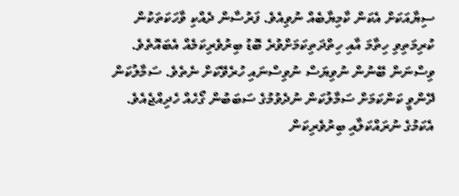ސިޔާއަކަށް އެކަން ކާމިޔާބެއް ނުވިއެވެ. ފަރުސާން ދެއްކި ވާހަކަތަކުން ކުރިމަތިވި ހިތާމަ އާއި ހިތްދަތިކަމަށްވުރެ ބޮޑު ބިރުވެރިކަމެއް އެބައޮތެވެ. ވިސްނަން ބޭނުން ނުވިޔަސް ނުވިސްނައި ހުރެވޭކަށް ނެތެވެ. ސަމާލުކަން ދޭންވީ ކަންކަމަށް ސަމާލުކަން ނުދެވުމުގެ ސަބަބުން ގޯހެއް ހެދިއްޖެއެވެ. އެކަމުގެ ނުރައްކަލާއި ބިރުވެރިކަން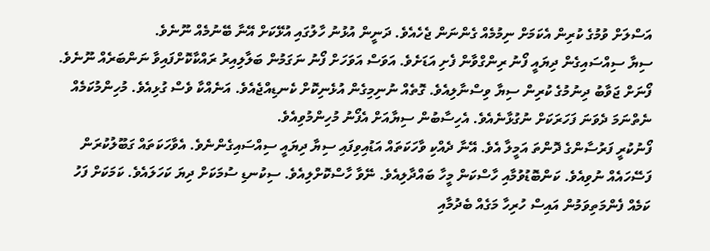އަސްލަށް ވުމުގެ ކުރިން އެކަމަށް ނިމުމެއް ގެންނަން ޖެހެއެވެ. ދަނީން އުޅުނު ހާލުގައި އުޅޭކަށް އޭނާ ބޭނުމެއް ނޫނެވެ.
ސިޔާ ސިއްސައިގެން ދިޔައީ ފޯނު ރިންގްވާން ފެށި އަޑަށެވެ. އަވަސް އަވަހަށް ފޯނު ނަގަމުން ބަލާލިއިރު ރައްކާކޮށްފައިވާ ނަންބަރެއް ނޫނެވެ. ފޯނަށް ޖަވާބު ދިނުމުގެ ކުރިން ސިޔާ ވިސްނާލިއެވެ. ގޮތެއް ނުނިމިގެން އުޅެނިކޮށް ކެނޑިއްޖެއެވެ. އަނެއްކާ ވެސް ގުޅިއެވެ. މުހިންމުކަމެއް ނެތްނަމަ ދެވަނަ ފަހަރަކަށް ނުގުޅާނެއެވެ. އެހިސާބުން ސިޔާއަށް އެފޯނު މުހިންމުވިއެވެ.
ފޯނުކުރީ ފަރުސާންގެ ދޮންތަ އަމީލާ އެވެ. އޭނާ ދެއްކި ވާހަކަތައް އަޑުއިވިފައި ސިޔާ ދިޔައީ ސިއްސައިގެންނެވެ. އެވާހަކަތައް ގަބޫލުކުރަން ފަސޭހައެއް ނުވިއެވެ. ކަންބޮޑުވުމާއި ހާސްކަން މީހާ ބައްދާލިއެވެ. ނޭވާ ހާސްކޮށްލިއެވެ. ސިކުނޑި ސުމަކަށް ދިޔަ ކަހަލައެވެ. ކަމަކަށް ފަހު ކަމެއް ފެންމަތިވަމުން އައިސް ހުރިހާ މަގެއް ބެދުމާއި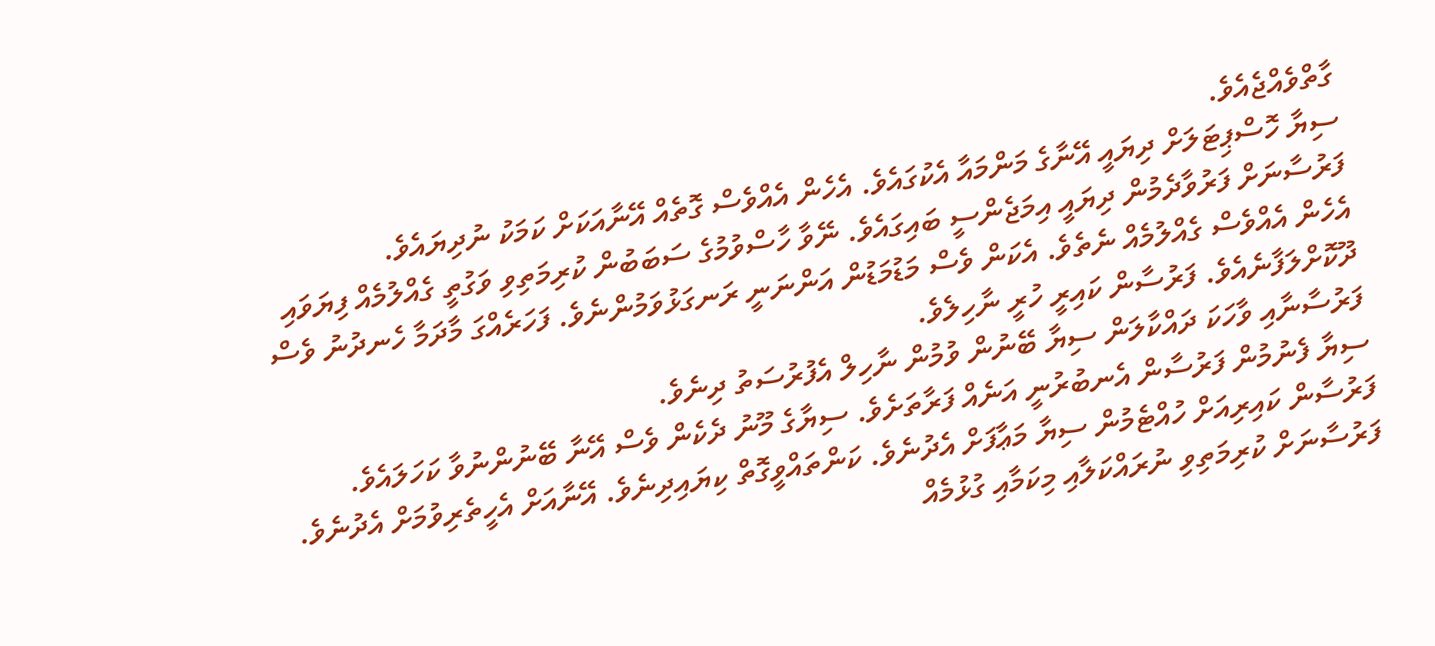ގާތްވެއްޖެއެވެ.
ސިޔާ ހޮސްޕިޓަލަށް ދިޔައީ އޭނާގެ މަންމައާ އެކުގައެވެ. އެހެން އެއްވެސް ގޮތެއް އޭނާއަކަށް ކަމަކު ނުދިޔައެވެ.
ފަރުސާނަށް ފަރުވާދެމުން ދިޔައީ އިމަޖެންސީ ބައިގައެވެ. ނޭވާ ހާސްވުމުގެ ސަބަބުން ކުރިމަތިވި ވަގުތީ ގެއްލުމެއް ފިޔަވައި އެހެން އެއްވެސް ގެއްލުމެއް ނެތެވެ. އެކަން ވެސް މަޑުމަޑުން އަންނަނީ ރަނގަޅުވަމުންނެވެ. ފަހަރެއްގަ މާދަމާ ހެނދުނު ވެސް ދޫކޮށްލަފާނެއެވެ. ފަރުސާން ކައިރީ ހުރީ ނާހިލެވެ.
ފަރުސާނާއި ވާހަކަ ދައްކާލަން ސިޔާ ބޭނުން ވުމުން ނާހިލް އެފުރުސަތު ދިނެވެ.
ސިޔާ ފެނުމުން ފަރުސާން އެނބުރުނީ އަނެއް ފަރާތަށެވެ. ސިޔާގެ މޫނު ދެކެން ވެސް އޭނާ ބޭނުންނުވާ ކަހަލައެވެ. ފަރުސާން ކައިރިއަށް ހުއްޓެމުން ސިޔާ މަޢާފަށް އެދުނެވެ. ކަންތައްވީގޮތް ކިޔައިދިނެވެ. އޭނާއަށް އެހީތެރިވުމަށް އެދުނެވެ. ފަރުސާނަށް ކުރިމަތިވި ނުރައްކަލާއި މިކަމާއި ގުޅުމެއް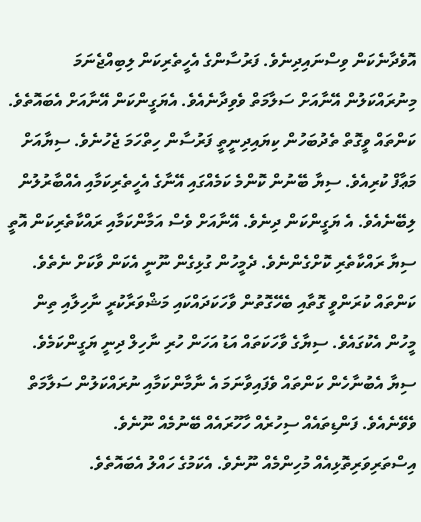އޮވެދާނެކަން ވިސްނައިދިނެވެ. ފަރުސާންގެ އެހީތެރިކަން ލިބިއްޖެނަމަ މިނުރައްކަލުން އޭނާއަށް ސަލާމަތް ވެވިދާނެއެވެ. އެޔަގީންކަން އޭނާއަށް އެބައޮތެވެ.
ކަންތައް ވީގޮތް ތެދުބަހުން ކިޔައިދިނީތީ ފަރުސާން ހިތްހަމަ ޖެހުނެވެ. ސިޔާއަށް މަޢާފް ކުރިއެވެ. ސިޔާ ބޭނުން ކޮންމެ ކަމެއްގައި އޭނާގެ އެހީތެރިކަމާއި އެއްބާރުލުން ލިބޭނެއެވެ. އެ ޔަގީންކަން ދިނެވެ. އޭނާއަށް ވެސް އަމާންކަމާއި ރައްކާތެރިކަން އޮތީ ސިޔާ ރައްކާތެރި ކޮށްގެންނެވެ. ދެމީހުން ގުޅިގެން ނޫނީ އެކަން ވާކަށް ނެތެވެ.
ކަންތައް ކުރަންވީ ގޮތާއި ބެހޭގޮތުން ވާހަކަދައްކައި މަޝްވަރާކުރީ ނާހިލާއި ތިން މީހުން އެކުގައެވެ. ސިޔާގެ ވާހަކަތައް އަޑު އަހަން ހުރި ނާހިލް ދިނީ ޔަގީންކަމެވެ. ސިޔާ އެބުނާހެން ކަންތައް ވެފައިވާނަމަ އެ ނާމާންކަމާއި ނުރައްކަލުން ސަލާމަތް ވެވޭނެއެވެ. ފަންޑިތައެއް ސިހުރެއް ހާހޫރައެއް ބޭނުމެއް ނޫނެވެ. އިސްތަރިވަރިތޮޅިއެއް މުހިންމެއް ނޫނެވެ. އެކަމުގެ ހައްލު އެބައޮތެވެ.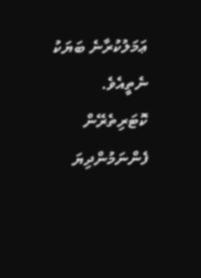ޢަމަލުކުރާނެ ބަޔަކު ނެތީއެވެ.
ކޮޓަރިތެރޭން ފެންނަމުންދިޔަ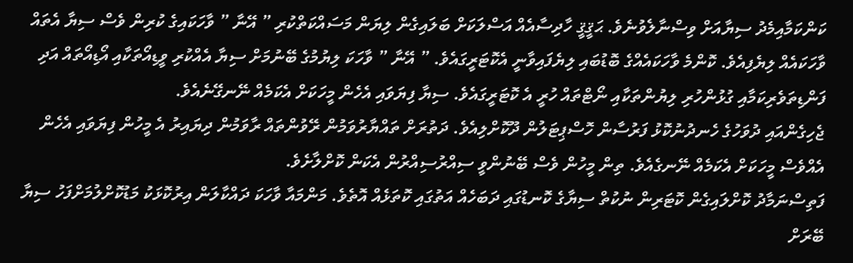ކަންކަމާއިމެދު ސިޔާއަށް ވިސްނާލެވުނެވެ. ޙަޤީޤީ ހާދިސާއެއް އަސްލަކަށް ބަލައިގެން ލިޔަން މަސައްކަތްކުރި ” އޭނާ ” ވާހަކައިގެ ކުރިން ވެސް ސިޔާ އެތައް ވާހަކައެއް ލިޔެފިއެވެ. ކޮންމެ ވާހަކައެއްގެ ބޮޑުބައި ލިޔެފައިވާނީ އެކޮޓަރީގައެވެ. ” އޭނާ ” ވާހަކަ ލިޔުމުގެ ބޭނުމަށް ސިޔާ އެއްކުރި ވީޑިއޯތަކާއި އޯޑިއޯތައް އަދި ފަންޑިތަވެރިކަމާއި ގުޅުންހުރި ލިޔުންތަކާއި ނޯޓްތައް ހުރީ އެ ކޮޓަރީގައެވެ. ސިޔާ ފިޔަވައި އެހެން މީހަކަށް އެކަމެއް ނޭނގޭނެއެވެ.
ޖެހިގެންއައި ދުވަހުގެ ހެނދުނުކޮޅު ފަރުސާން ހޮސްޕިޓަލުން ދޫކޮށްލިއެވެ. ދަތުރަށް ތައްޔާރުވަމުން ރޭވުންތައް ރާވަމުން ދިޔައިރު އެ މީހުން ފިޔަވައި އެހެން އެއްވެސް މީހަކަށް އެކަމެއް ނޭނގެއެވެ. ތިން މީހުން ވެސް ބޭނުންވީ ސިއްރުސިއްރުން އެކަން ކޮށްލާށެވެ.
ފަތިސްނަމާދު ކޮށްލައިގެން ކޮޓަރިން ނުކުތް ސިޔާގެ ކޮނޑުގައި ދަބަހެއް އަތުގައި ކޮތަޅެއް އޮތެވެ. މަންމައާ ވާހަކަ ދައްކާލަން އިރުކޮޅަކު މަޑުކޮށްލުމަށްފަހު ސިޔާ ބޭރަށް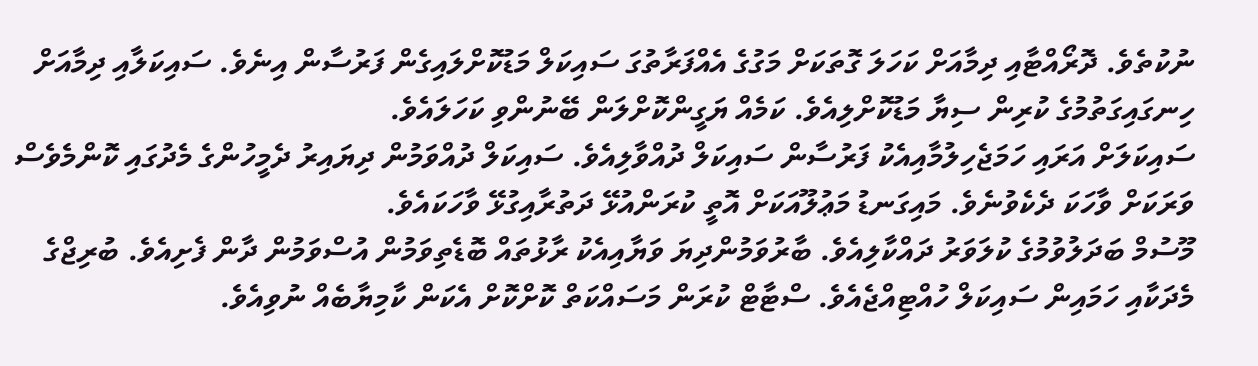ނުކުތެވެ. ދޮރޯއްޓާއި ދިމާއަށް ކަހަލަ ގޮތަކަށް މަގުގެ އެއްފަރާތުގަ ސައިކަލް މަޑުކޮށްލައިގެން ފަރުސާން އިނެވެ. ސައިކަލާއި ދިމާއަށް ހިނގައިގަތުމުގެ ކުރިން ސިޔާ މަޑުކޮށްލިއެވެ. ކަމެއް ޔަގީންކޮށްލަން ބޭނުންވި ކަހަލައެވެ.
ސައިކަލަށް އަރައި ހަމަޖެހިލުމާއިއެކު ފަރުސާން ސައިކަލް ދުއްވާލިއެވެ. ސައިކަލް ދުއްވަމުން ދިޔައިރު ދެމީހުންގެ މެދުގައި ކޮންމެވެސް ވަރަކަށް ވާހަކަ ދެކެވުނެވެ. މައިގަނޑު މަޢުލޫއަކަށް އޮތީ ކުރަންއުޅޭ ދަތުރާއިގުޅޭ ވާހަކައެވެ.
މޫސުމް ބަދަލުވުމުގެ ކުލަވަރު ދައްކާލިއެވެ. ބާރުވަމުންދިޔަ ވަޔާއިއެކު ރާޅުތައް ބޮޑެތިވަމުން އުސްވަމުން ދާން ފެށިއެވެ. ބުރިޖްގެ މެދަކާއި ހަމައިން ސައިކަލް ހުއްޓިއްޖެއެވެ. ސްޓާޓް ކުރަން މަސައްކަތް ކޮށްކޮށް އެކަން ކާމިޔާބެއް ނުވިއެވެ.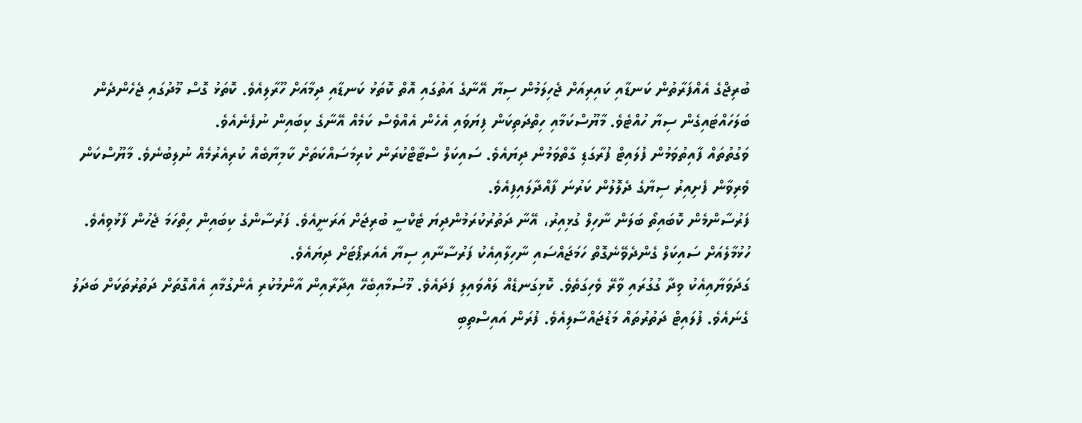ބުރިޖްގެ އެއްފަރާތުން ކަނޑާއި ކައިރިއަށް ޖެހިލަމުން ސިޔާ އޭނާގެ އަތުގައި އޮތް ކޮތަޅު ކަނޑާއި ދިމާއަށް ހޫރާލިއެވެ. ކޮތަޅު ގޮސް މޫދުގައި ޖެހެންދެން ބަލަހައްޓައިގެން ސިޔާ ހުއްޓެވެ. މާޔޫސްކަމާއި ހިތްދަތިކަން ފިޔަވައި އެހެން އެއްވެސް ކަމެއް އޭނާގެ ކިބައިން ނުފެނެއެވެ.
ވަގުތުތައް ފާއިތުވަމުން ފުލައިޓް ފުރާގަޑި ގާތްވަމުން ދިޔައެވެ. ސައިކަލް ސްޓާޓްކުރަން ކުރިމަސައްކަތަށް ކާމިޔާބެއް ކުރިއެރުމެއް ނުލިބުނެވެ. މާޔޫސްކަން ވެރިވާން ފެށިއިރު ސިޔާގެ ދެލޮލުން ކަރުނަ ފާއްދާލައިފިއެވެ.
ފަރުސާންމެން ކޮބައިތޯ ބަލަން ނާހިލް ގުޅިއިރު، އޭނާ ދަތުރުކުރަމުންދިޔަ ޓެކްސީ ބުރިޖަށް އަރަނީއެވެ. ފަރުސާންގެ ކިބައިން ހިތްހަމަ ޖެހުން ފާޅުވިއެވެ.
ހުޅުމާލެއަށް ސައިކަލް ގެންދެވޭނެގޮތް ހަމަޖައްސައި ނާހިލާއިއެކު ފަރުސާނާއި ސިޔާ އެއަރޕޯޓަށް ދިޔައެވެ.
ގަދަވަޔާއިއެކު ވިދާ ގުގުރައި ވާރޭ ވެހިގަތެވެ. ކޮޅިގަނޑެއް ލައްވައިލި ފަދައެވެ. މޫސުމާއިބެހޭ އިދާރާއިން އާންމުކުރި އެންގުމާއި އެއްގޮތަށް ދަތުރުތަކަށް ބަދަލު ގެނައެވެ. ފުލައިޓް ދަތުރުތައް މަޑުޖައްސާލިއެވެ. ފުރަން އައިސްތިބި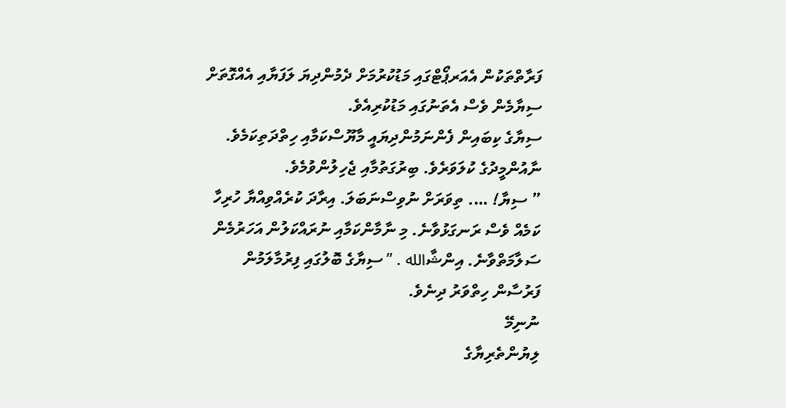ފަރާތްތަކުން އެއަރޕޯޓްގައި މަޑުކުރުމަށް ދެމުންދިޔަ ލަފަޔާއި އެއްގޮތަށް ސިޔާމެން ވެސް އެތަނުގައި މަޑުކުރިއެވެ.
ސިޔާގެ ކިބައިން ފެންނަމުންދިޔައީ މާޔޫސްކަމާއި ހިތްދަތިކަމެވެ. ނާއުންމީދުގެ ކުލަވަރެވެ. ބިރުގަތުމާއި ޖެހިލުންވުމެވެ.
” ސިޔާ! …. ތިވަރަށް ނުވިސްނަބަލަ. އިރާދަ ކުރެއްވިއްޔާ ހުރިހާ ކަމެއް ވެސް ރަނގަޅުވާނެ. މި ނާމާންކަމާއި ނުރައްކަލުން އަހަރުމެން ސަލާމަތްވާނެ. އިންޝާالله . ” ސިޔާގެ ބޮލުގައި ފިރުމާލަމުން ފަރުސާން ހިތްވަރު ދިނެވެ.
ނުނިމޭ
ލިޔުންތެރިޔާގެ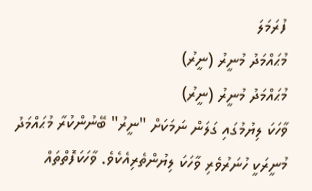ފުރަމަލަ
މުޙައްމަދު މުނީރު (ނީރު)
މުޙައްމަދު މުނީރު (ނީރު)
ވާހަކަ ލިޔުމުގައި ގަލަން ނަމަކަށް "ނީރު" ބޭނުންކުރާ މުޙައްމަދު މުނީރަކީ ހުނަރުވެރި ވާހަކަ ލިޔުންތެރިއެކެވެ. ވާހަކަފޮތްތައް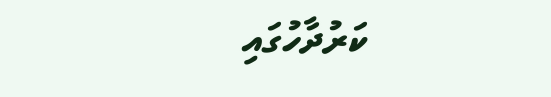ކަރުދާހުގައި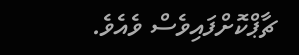ޗާޕްކޮށްފައިވެސް ވެއެވެ.